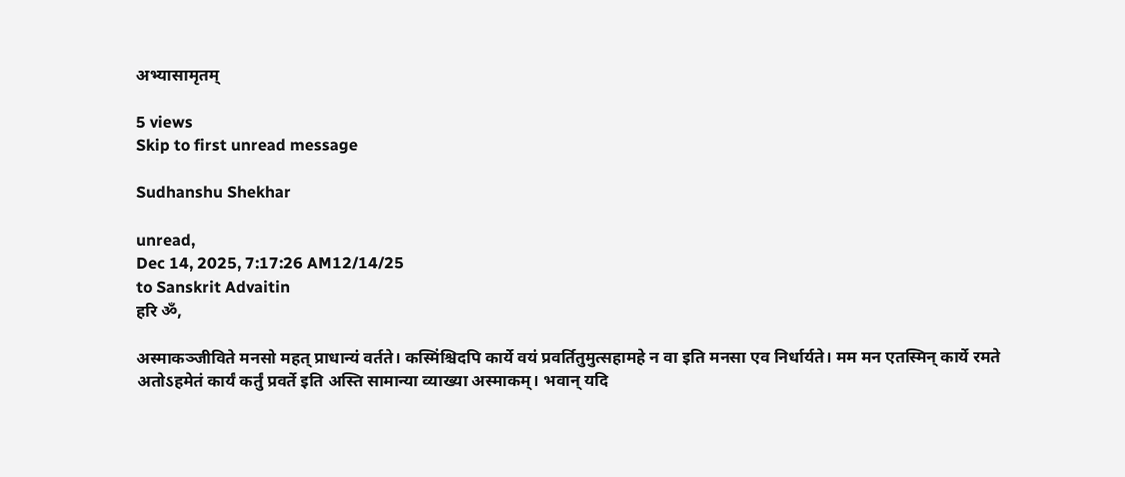अभ्यासामृतम्

5 views
Skip to first unread message

Sudhanshu Shekhar

unread,
Dec 14, 2025, 7:17:26 AM12/14/25
to Sanskrit Advaitin
हरि ॐ,

अस्माकञ्जीविते मनसो महत् प्राधान्यं वर्तते। कस्मिंश्चिदपि कार्ये वयं प्रवर्तितुमुत्सहामहे न वा इति मनसा एव निर्धार्यते। मम मन एतस्मिन् कार्ये रमते अतोऽहमेतं कार्यं कर्तुं प्रवर्ते इति अस्ति सामान्या व्याख्या अस्माकम्। भवान् यदि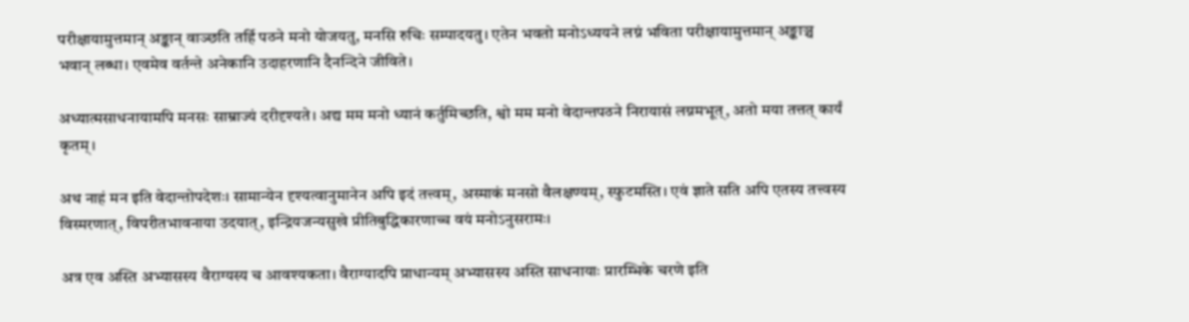परीक्षायामुत्तमान् अङ्कान् वाञ्छति तर्हि पठने मनो योजयतु, मनसि रुचिः सम्पादयतु। एतेन भवतो मनोऽध्ययने लग्नं भविता परीक्षायामुत्तमान् अङ्काञ्च भवान् लब्धा। एवमेव वर्तन्ते अनेकानि उदाहरणानि दैनन्दिने जीविते।

अध्यात्मसाधनायामपि मनसः साम्राज्यं दरीदृश्यते। अद्य मम मनो ध्यानं कर्तुमिच्छति, श्वो मम मनो वेदान्तपठने निरायासं लग्नमभूत्, अतो मया तत्तत् कार्यं कृतम्।

अथ नाहं मन इति वेदान्तोपदेशः। सामान्येन दृश्यत्वानुमानेन अपि इदं तत्त्वम्, अस्माकं मनसो वैलक्षण्यम्, स्फुटमस्ति। एवं ज्ञाते सति अपि एतस्य तत्त्वस्य विस्मरणात्, विपरीतभावनाया उदयात्, इन्द्रियजन्यसुखे प्रीतिबुद्धिकारणाच्च वयं मनोऽनुसरामः।

अत्र एव अस्ति अभ्यासस्य वैराग्यस्य च आवश्यकता। वैराग्यादपि प्राधान्यम् अभ्यासस्य अस्ति साधनायाः प्रारम्भिके चरणे इति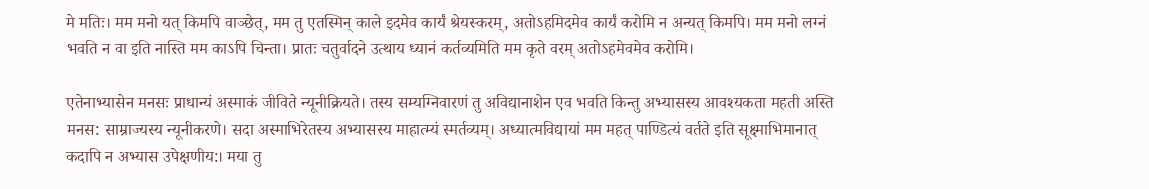मे मतिः। मम मनो यत् किमपि वाञ्छेत्, मम तु एतस्मिन् काले इदमेव कार्यं श्रेयस्करम्, अतोऽहमिदमेव कार्यं करोमि न अन्यत् किमपि। मम मनो लग्नं भवति न वा इति नास्ति मम काऽपि चिन्ता। प्रातः चतुर्वादने उत्थाय ध्यानं कर्तव्यमिति मम कृते वरम् अतोऽहमेवमेव करोमि।

एतेनाभ्यासेन मनसः प्राधान्यं अस्माकं जीविते न्यूनीक्रियते। तस्य सम्यग्निवारणं तु अविद्यानाशेन एव भवति किन्तु अभ्यासस्य आवश्यकता महती अस्ति मनस: साम्राज्यस्य न्यूनीकरणे। सदा अस्माभिरेतस्य अभ्यासस्य माहात्म्यं स्मर्तव्यम्। अध्यात्मविद्यायां मम महत् पाण्डित्यं वर्तते इति सूक्ष्माभिमानात् कदापि न अभ्यास उपेक्षणीय:। मया तु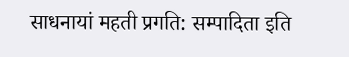साधनायां महती प्रगति: सम्पादिता इति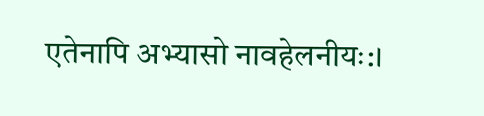एतेनापि अभ्यासो नावहेलनीयः:।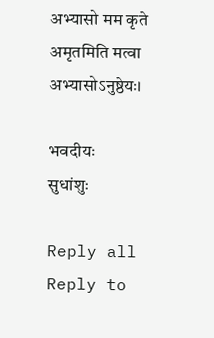अभ्यासो मम कृते अमृतमिति मत्वा अभ्यासोऽनुष्ठेयः।

भवदीयः
सुधांशुः

Reply all
Reply to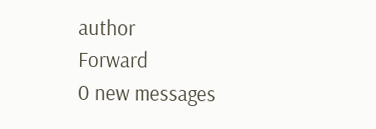author
Forward
0 new messages